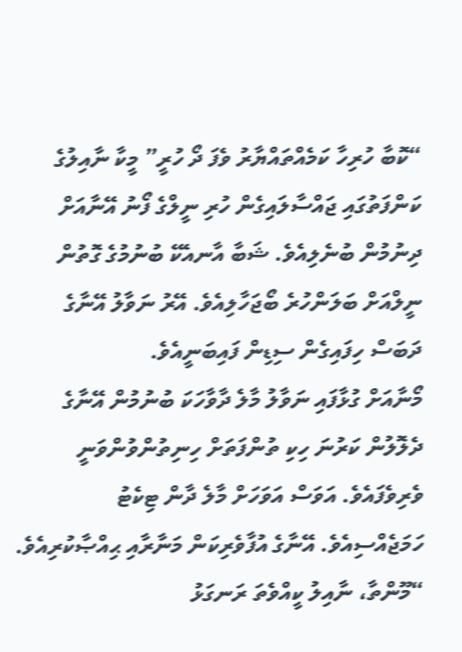“ކޮބާ ހުރިހާ ކަމެއްތައްޔާރު ވެފަ ދޯ ހުރީ” މީކާ ނާއިލުގެ ކަންފަތުގައި ޖައްސާލައިގެން ހުރި ނީލްގެ ފޯނު އޭނާއަށް ދިނުމުން ބުނެލިއެވެ. ޝަބާ އާނއެކޭ ބުނުމުގެ ގޮތުން ނީލްއަށް ބަލަންހުރެ ބޯޖަހާލިއެވެ. އޭރު ނަވާލު އޭނާގެ ދަބަސް ހިފައިގެން ސިޑިން ފައިބަނީއެވެ.
މޯނާއަށް ގުޅާފައި ނަވާލު މާލެ ދާވާހަކަ ބުނުމުން އޭނާގެ ދެލޮލުން ކަރުނަ ހިކި ތުންފަތަށް ހިނިތުންވުންވަނީ ވެރިވެފައެވެ. އަވަސް އަވަހަށް މާލެ ދާން ޓިކެޓު ހަމަޖެއްސިއެވެ. އޭނާގެ އުފާވެރިކަން މަނާރާއި ޙިއްޞާކުރިއެވެ.
“މޫންތާ، ނާއިލު ކީއްވެތަ ރަނގަޅު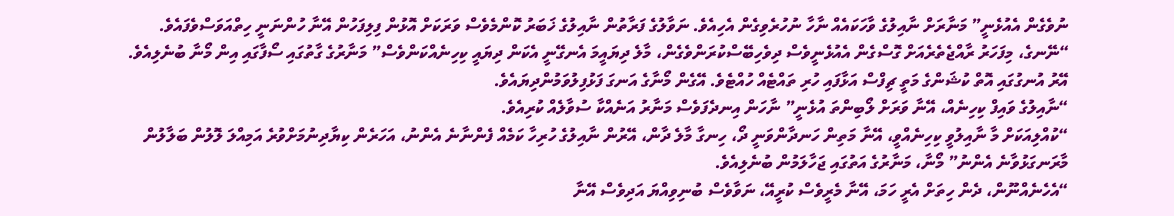ނުވެގެން އެއުޅެނީ” މަނާރަށް ނާއިލުގެ ވާހަކައެއް ނާހާ ނުހުރެވިގެން އެހިއެވެ. ނަވާލުގެ ފަރާތުން ނާއިލުގެ ޚަބަރު ކޮންމެވެސް ވަރަކަށް އޮޅުން ފިލިފަހުން އޭނާ ހުންނަނީ ހިތްއަވަސްވެފައެވެ.
“ނޭނގެ، މިފަހަރު ރާއްޖެތެރެއަށް ގޮސްގެން އެއުޅެނީވެސް ދިވެހިބޭސްކުރަންވެގެން، މާލެ ދިޔައީމަ އެނގޭނީ އެކަން ދިޔައީ ކިހިނެއްކަންވެސް” މަނާރުގެ ގާތުގައި ސޯފާގައި އިން މޯނާ ބުނެލިއެވެ. އޭރު އުނގުގައި އޮތް ކުޝަންގެ މަތީ ޗިފްސް އަޅާފައި ހުރި ތައްޓެއް ހުއްޓެވެ. އޭގެން މޯނާގެ އަނގަ ފަޅުފިލުވަމުންދިޔައެވެ.
“ނާއިލުގެ ވައިފް ކިހިނެއް، އޭނާ ވަރަށް ލޯބިންތަ އުޅެނީ” ނާހަން އިނދެފަވެސް މަނާރު އަނެއްކާ ސުވާލެއް ކުރިއެވެ.
“ކުއްލިއަކަށް މާ ނާއިލުވީ ކިހިނެއްވީ، އޭނާ މަތިން ހަނދާންވަނީ ދޯ، ހިނގާ މާލެ ދާން، އޭރުން ނާއިލުގެ ހުރިހާ ކަމެއް ފެންނާނެ އެންނު، އަހަރެން ކިޔާދިނުމަށްވުރެ އަމިއްލަ ލޮލުން ބަލާލުން މާރަނގަޅުވާނެ އެންނު” މޯނާ، މަނާރުގެ އަތުގައި ޖަހާލަމުން ބުނެލިއެވެ.
“އެހެނެއްނޫން، ދެން ހިތަށް އެރީ ހަމަ، އޭނާ މެރީވެސް ކުރީއޭ، ނަވާވެސް ބުނިވިއްޔަ އަދިވެސް އޭނާ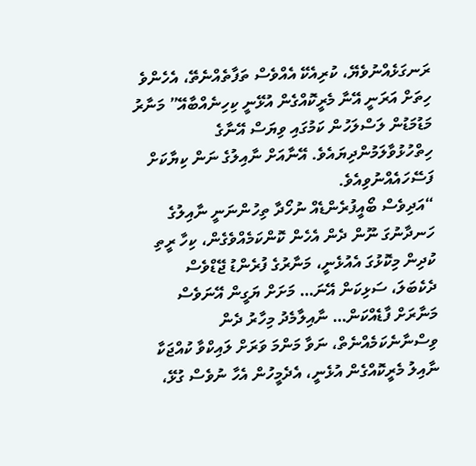ރަނގަޅެއްނުވެޔޭ، ކުރިއެކޭ އެއްވެސް ތަފާތެއްނެތޭ، އެހެންވެ ހިތަށް އަރަނީ އޭނާ މެރީކޮއްގެން އުޅޭނީ ކިހިނެއްބާއޭ” މަނާރު މަޑުމަޑުން ލަސްލަހުން ކަމުގައި ވިޔަސް އޭނާގެ ހިތްހުޅުވާލަމުންދިޔައެވެ. އޭނާއަށް ނާއިލުގެ ނަން ކިޔާކަށް ފަސޭހައެއްނުވިއެވެ.
“އަދިވެސް ބޯއީފުރެންޑެއް ނުހޯދާ ތިހުންނަނީ ނާއިލުގެ ހަނދާނުގަ ނޫން ދެން އެހެން ކޮންކަމެއްވެގެން، ކިހާ ރީތި ކުދިން މިކޮޅުގަ އެއުޅެނީ، މަނާރުގެ ފުރެންޑު ޖޭޑްވެސް ދެކެބަލަ، ސަޅިކަން އޭނަ… މަށަށް ޔަގީން އޭނަވެސް މަނާރަށް ފާޑެއްކަން… ނާއިލާމެދު މިހާރު ދެން ވިސްނާނެކަމެއްނެތް، ނަވާ މަންމަ ވަރަށް ލައިކްވާ ކުއްޖަކާ ނާއިލު މެރީކޮއްގެން އުޅެނީ، އެދެމީހުން އެހާ ނުވެސް ގުޅޭ،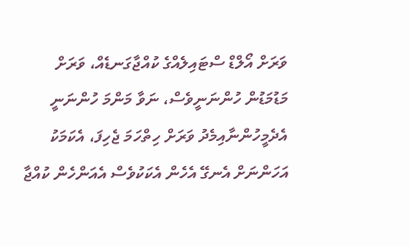ވަރަށް އޯލްޑް ސްޓައިލެއްގެ ކުއްޖާގަނޑެއް، ވަރަށް މަޑުމަޑުން ހުންނަނީވެސް، ނަވާ މަންމަ ހުންނަނީ އެދެމީހުންނާއިމެދު ވަރަށް ހިތްހަމަ ޖެހިފަ، އެކަމަކު އަހަންނަށް އެނގޭ އެހެން އެކަކުވެސް އެއަންހެން ކުއްޖާ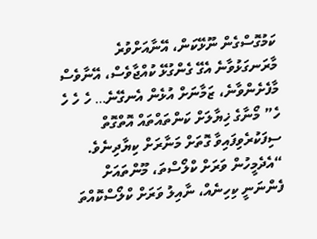ކަމުގޮސްގެން ނޫޅޭކަން، އޭނާއަށްވުރެ މާރަނގަޅުވާނެ އެގޭ ގެންގުޅޭ ކުއްޖާވެސް، އޭނާވެސް މާފެށެންވާނެ، ޒަމާނަށް އުޅެން އެނގޭނެ… ހެ ހެ ހެ ހެ” މޯނާގެ ޚިޔާލަށް ކަންތައްތައް އޮތްގޮތް ސިފަކުރެވިފައިވާ ގޮތަށް މަނާރަށް ކިޔާދިނެވެ.
“އެދެމީހުން ވަރަށް ކްލޯސްތަ، މޫންތައަށް ފެންނަނީ ކިހިނެއް، ނާއިލު ވަރަށް ކްލޯސްކޮއްތަ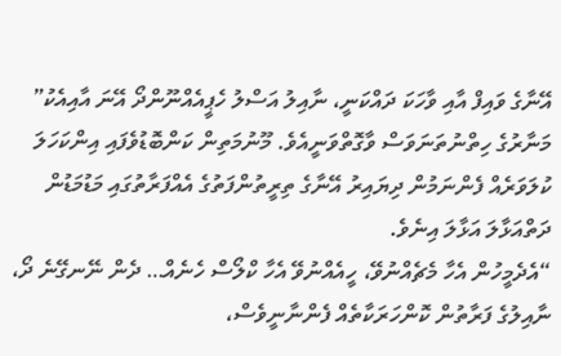އޭނާގެ ވައިފް އާއި ވާހަކަ ދައްކަނީ، ނާއިލު އަސްލު ހެޕީއެއްނޫންދޯ އޭނަ އާއިއެކު” މަނާރުގެ ހިތްނުތަނަވަސް ވާގޮތްވަނީއެވެ. މޫނުމަތިން ކަންބޮޑުވެފައި އިންކަހަލަ ކުލަވަރެއް ފެންނަމުން ދިޔައިރު އޭނާގެ ތިރީތުންފަތުގެ އެއްފަރާތުގައި މަޑުމަޑުން ދަތްއަޅާލަ އަޅާލަ އިނެވެ.
“އެދެމީހުން އެހާ މެޗެއްނުވޭ، ހީއެއްނުވޭ އެހާ ކްލޯސް ހެނެއް… ދެން ނޭނގޭނެ ދޯ، ނާއިލުގެ ފަރާތުން ކޮންހަރަކާތެއް ފެންނާނީވެސް،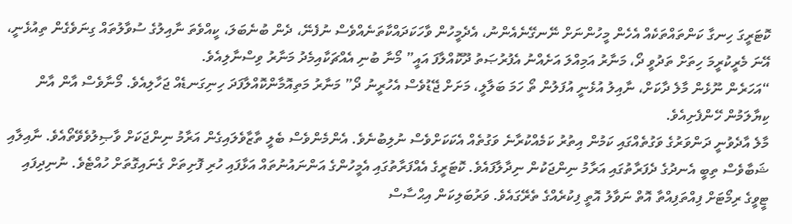ކޮޓަރީގަ ހިނގާ ކަންތައްތަކެއް އެހެން މީހުންނަށް ނޭނގޭނެއެންނު، އެދެމީހުން ވާހަކަދައްކާތަނެއްވެސް ނުފެނޭ، ދެން ބުނެބަލަ، ކީއްވެތަ ނާއިލުގެ ސުވާލުތައް ގިނަވެގެން ތިއުޅެނީ، އޭނަ މެރީކުރީމަ ހިތަށް ތަދުވީ ދޯ، މަނާރު އަމިއްލަ އަށެއްނު އެފުރުޞަތު ދޫކޮއްލާފަ އައީ” މޯނާ ބުނި އެއްޗަކާއިމެދު މަނާރު ވިސްނާލިއެވެ.
“އަހަރެން ނޫޅެން މާލެ ދާކަށް، ނާއިލު އުޅެނީ އުފަލުން ތޯ ހަމަ ބަލާލީ، މަށަށް ޖޭޑުވެސް އެހުރީނު ދޯ” މަނާރު މަތިއޮމާންކޮއްލާފަދަ ހިނިގަނޑެއް ޖަހާލިއެވެ. މޯނާވެސް އާން އާން ކިޔާލަމުން ހޭންފެށިއެވެ.
މާލެ އާދެވުނީ ދަންވަރުގެ ވަގުތެއްގައި ކަމުން އިތުރު ކަމެއްކުރާނެ ވަގުތެއް އެކަކަށްވެސް ނުލިބުނެވެ. އެންމެންވެސް ބެލީ ތާޒާވެލައިގެން އަރާމު ނިންޖަކަށް ވާޞިލުވެވޭތޯއެވެ. ނާއިލާއި ޝަބާވެސް ތިބީ އެނދުގެ ދެފަރާތުގައި އަރާމު ނިންޖަކުން ނިދާލާފައެވެ. ކޮޓަރީގެ އެއްފަރާތުގައި އެމީހުންގެ އަންނައުނުތައް އަޅާފައި ހުރި ފޮށިތަށް ގެނައިގޮތަށް ހުއްޓެވެ. ނުނިދިފައި ޓީވީގެ ރިމޯޓަށް ފިއްތަފިއްތާ އޮތް ނަވާލު އޮތީ ފިކުރެއްގެ ތެރޭގައެވެ. ވަރުބަލިކަން އިޙްސާސް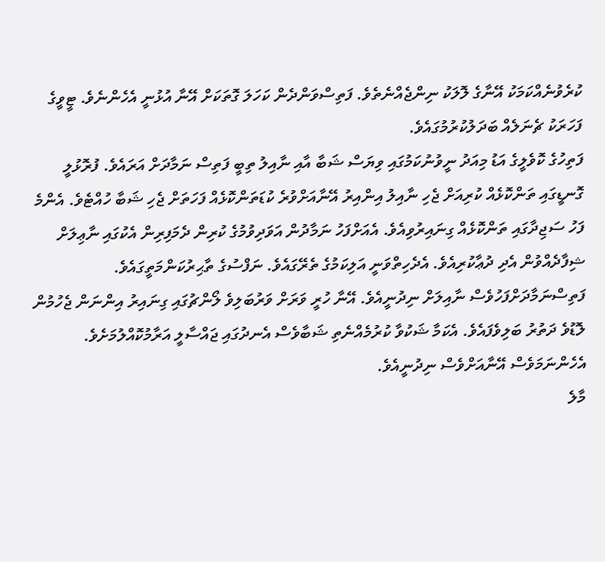ކުރެވުނެއްކަމަކު އޭނާގެ ލޮލަކު ނިންޖެއްނެތެވެ. ފަތިސްވަންދެން ކަހަލަ ގޮތަކަށް އޭނާ އުޅުނީ އެހެންނެވެ. ޓީވީގެ ފަހަރަކު ޗެނަލެއް ބަދަލުކުރުމުގައެވެ.
ފަތިހުގެ ކޮވެލީގެ އަޑު މިއަދު ނީވުނުކަމުގައި ވިޔަސް ޝަބާ އާއި ނާއިލު ތިބީ ފަތިސް ނަމާދަށް އަރައެވެ. ފުރޮޅުލީ ގޮނޑީގައި ތަންކޮޅެއް ކުރިއަށް ޖެހި ނާއިލު އިންއިރު އޭނާއަށްވުރެ ކުޑަތަންކޮޅެއް ފަހަތަށް ޖެހި ޝަބާ ހުއްޓެވެ. އެންމެ ފަހު ސަޖިދާގައި ތަންކޮޅެއް ގިނައިރުވިއެވެ. އެއަށްފަހު ނަމާދުން އަވަދިވުމުގެ ކުރިން ދެމަފިރިން އެކުގައި ނާޢިލަށް ޝިފާދެއްވުން އެދި ދުޢާކުރިއެވެ. އެދެހިތްވަނީ އަލިކަމުގެ ތެރޭގައެވެ. ނަފްސުގެ ތާޙިރުކަންމަތީގައެވެ.
ފަތިސްނަމާދަށްފަހުވެސް ނާއިލަށް ނިދުނީއެވެ. އޭނާ ހުރީ ވަރަށް ވަރުބަލިވެ ލޯންޗުގައި ގިނައިރު އިންނަން ޖެހުމުން ލޮޑުވެ ދަތުރު ބަލިވެފައެވެ. އެކަމާ ޝަކުވާ ކުރުމެއްނެތި ޝަބާވެސް އެނދުގައި ޖައްސާލީ އަރާމުކޮއްލުމަށެވެ. އެހެންނަމަވެސް އޭނާއަށްވެސް ނިދުނީއެވެ.
މާލެ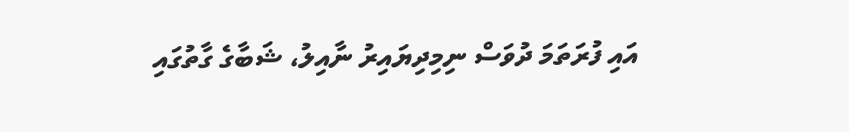އައި ފުރަތަމަ ދުވަސް ނިމިދިޔައިރު ނާއިލު، ޝަބާގެ ގާތުގައި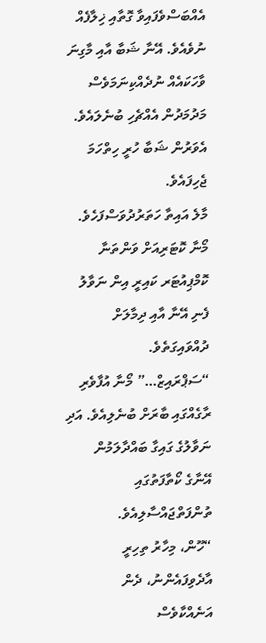އެއްބަސްވެފައިވާ ގޮތާއި ޚިލާފެއް ނުވެއެވެ. އޭނާ ޝަބާ އާއި މާގިނަ ވާހަކައެއް ނުދެއްކިނަމަވެސް މަދުމަދުން އެއްޗެހި ބުނެލައެވެ. އެވަރުން ޝަބާ ހުރީ ހިތްހަމަ ޖެހިފައެވެ.
މާލެ އައިތާ ހަތަރުދުވަސްފަހެވެ.
މޯނާ ކޮޓަރިއަށް ވަންތަނާ ކޮމްޕިއުޓަރ ކައިރީ އިން ނަވާލު ފެނި އޭނާ އާއި ދިމާލަށް ދުއްވައިގަތެވެ.
“ސަޕްރައިޒް…” މޯނާ އުފާވެރި ރާގެއްގައި ބާރަށް ބުނެލިއެވެ. އަދި ނަވާލުގެ ގައިގާ ބައްދާލަމުން އޭނާގެ ކޯތާފަތުގައި ތުންފަތްޖައްސާލިއެވެ.
“ހޫން، މިހާރު ތިހިރީ އާދެވިފައެންނު، ދެން އަނެއްކާވެސް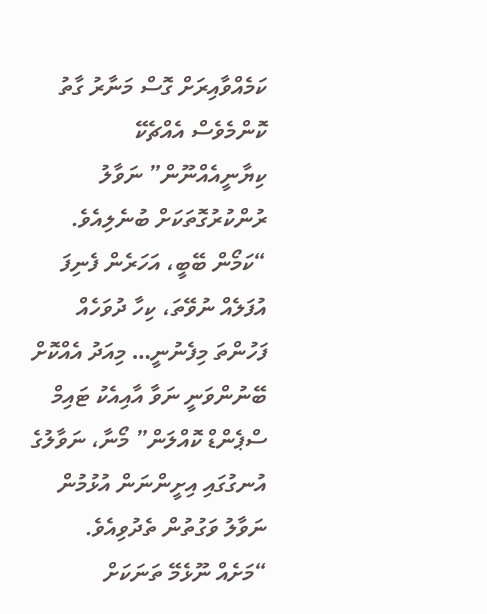ކަމެއްވާއިރަށް ގޮސް މަނާރު ގާތު ކޮންމެވެސް އެއްޗެކޭ ކިޔާނީއެއްނޫން” ނަވާލު ރުންކުރުގޮތަކަށް ބުނެލިއެވެ.
“ކަމޯން ބޭބީ، އަހަރެން ފެނިފަ އުފަލެއް ނުވޭތަ، ކިހާ ދުވަހެއް ފަހުންތަ މިފެނުނީ… މިއަދު އެއްކޮށް ބޭނުންވަނީ ނަވާ އާއިއެކު ޓައިމް ސްޕެންޑް ކޮއްލަން” މޯނާ، ނަވާލުގެ އުނގުގައި އިށީންނަން އުޅުމުން ނަވާލު ވަގުތުން ތެދުވިއެވެ.
“މަށެއް ނޫޅެމޭ ތަނަކަށް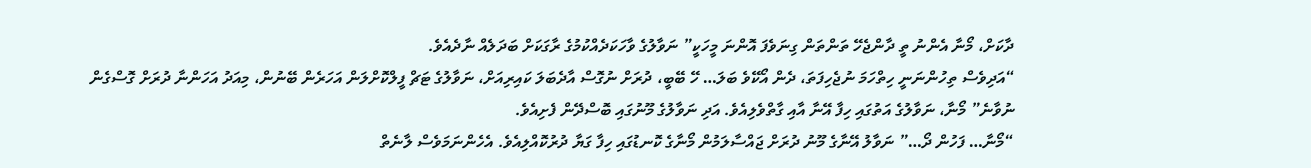ދާކަށް، މޯނާ އެންނު ތީ ދާންޖެހޭ ތަންތަން ގިނަވެފަ އޮންނަ މީހަކީ” ނަވާލުގެ ވާހަކަދެއްކުމުގެ ރާގަކަށް ބަދަލެއް ނާދެއެވެ.
“އަދިވެސް ތިހުންނަނީ ހިތްހަމަ ނުޖެހިފަތަ، ދެން އޯކޭވެ ބަލަ… ހޭ ބޭބީ، ދުރަށް ނުގޮސް އާދެބަލަ ކައިރިއަށް، ނަވާލުގެ ޓަޗް ފީލްކޮށްލަން އަހަރެން ބޭނުން، މިއަދު އަހަންނާ ދުރަށް ގޮސްގެން ނުވާނެ” މޯނާ، ނަވާލުގެ އަތުގައި ހިފާ އޭނާ އާއި ގާތްވެލިއެވެ. އަދި ނަވާލުގެ މޫނުގައި ބޮސްދޭން ފެށިއެވެ.
“މޯނާ… ފަހުން ދޯ…” ނަވާލު އޭނާގެ މޫނު ދުރަށް ޖައްސާލަމުން މޯނާގެ ކޮނޑުގައި ހިފާ ގަޔާ ދުރުކޮއްލިއެވެ. އެހެންނަމަވެސް ލާނެތް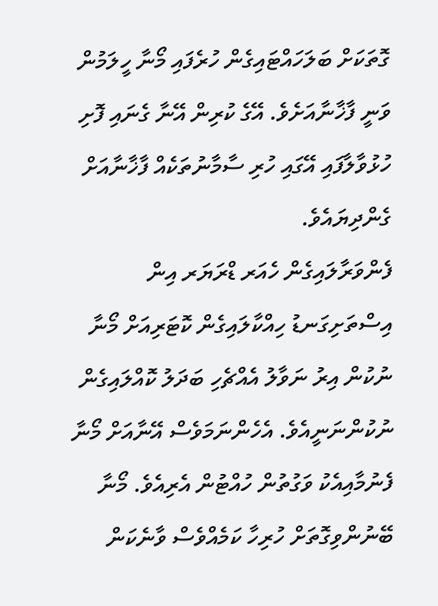ގޮތަކަށް ބަލަހައްޓައިގެން ހުރެފައި މޯނާ ހީލަމުން ވަނީ ފާޚާނާއަށެވެ. އޭގެ ކުރިން އޭނާ ގެނައި ފޮށި ހުޅުވާލާފައި އޭގައި ހުރި ސާމާނުތަކެއް ފާޚާނާއަށް ގެންދިޔައެވެ.
ފެންވަރާލައިގެން ހެއަރ ޑްރަޔަރ އިން އިސްތަށިގަނޑު ހިއްކާލައިގެން ކޮޓަރިއަށް މޯނާ ނުކުން އިރު ނަވާލު އެއްޗެހި ބަދަލު ކޮއްލައިގެން ނުކުންނަނީއެވެ. އެހެންނަމަވެސް އޭނާއަށް މޯނާ ފެނުމާއިއެކު ވަގުތުން ހުއްޓުން އެރިއެވެ. މޯނާ ބޭނުންވިގޮތަށް ހުރިހާ ކަމެއްވެސް ވާނެކަން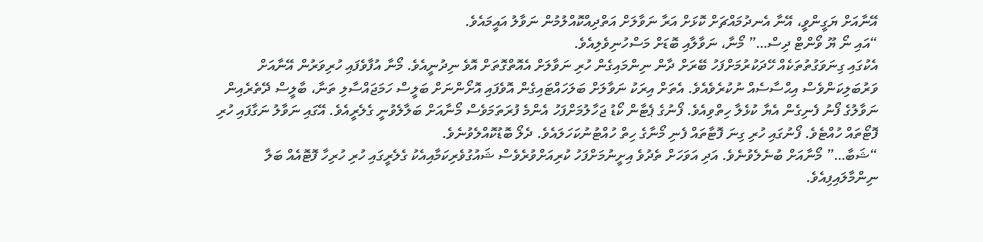އޭނާއަށް ޔަގީންވީ، އޭނާ އެނދުމައްޗަށް ކޮޅަށް އަރާ ނަވާލަށް އަތްދިއްކޮއްލުމުން ނަވާލު އައީމައެވެ.
“އައި ނޯ ޔޫ ވޯންޓް ދިސް…” މޯނާ، ނަވާލާއި ބޮޑަށް މަސްހުނިވެލިއެވެ.
އެކުގައި ގިނަވަގުތުތަކެއް ހޭދަކުރުމަށްފަހު ބޭރަށް ދާން ނިންމައިގެން ހުރި ނަވާލަށް އެއޮތްގޮތަށް އޮވެ ނިދުނީއެވެ. މޯނާ އުފާވެފައި ހުރިވަރުން އޭނާއަށް ވަރުބަލިކަންވެސް އިޙްސާސެއް ނުކުރެވެއެވެ. އެތަށް އިރަކު ނަވާލަށް ބަލަހައްޓައިގެން އޮވެފައި އޮށޯންނަށް ބަލީސް ހަމަޖައްސާލި ތަނާ، ބާލީސް ދޭތެރެއިން ނަވާލުގެ ފޯނު ފެނިގެން އެޔާ ކުޅެލާ ހިތްވިއެވެ. ފޯނުގެ ޕެޓާން ކޯޑު ޖަހާލުމަށްފަހު އެންމެ ފުރަތަމަވެސް މޯނާއަށް ބަލާލެވުނީ ގެލެރީއެވެ. އޭގައި ނަވާލު ނަގާފައި ހުރި ފޮޓޯތައް ހުއްޓެވެ. ފޯނުގައި ހުރި ގިނަ ފޮޓާތައް ފެނި މޯނާގެ ހިތް ހުއްޓުނުކަހަލައެވެ. ދެލޯ ބޮޑުކޮއްލެވުނެވެ.
“ޝަބާ…” މޯނާއަށް ބުނެލެވުނެވެ. އަދި އަވަހަށް ތެދުވެ އިށީނުމަށްފަހު ކުރިއަށްވުރެވެސް ޝައުގުވެރިކަމާއިއެކު ގެލެރީގައި ހުރި ހުރިހާ ފޮޓޮއެއް ބަލާ ނިންމާލައިފިއެވެ.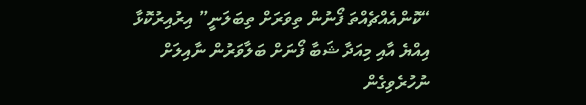“ކޮންއެއްޗެއްތަ ފޯނުން ތިވަރަށް ތިބަލަނީ” އިރުއިރުކޮޅާ އިއްޔެ އާއި މިއަދާ ޝަބާ ފޯނަށް ބަލާވަރުން ނާއިލަށް ނުހުރެވިގެން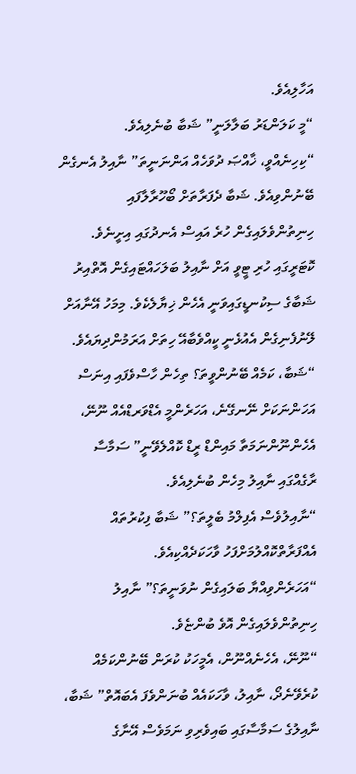އަހާލިއެވެ.
“މީ ކަލަންޑަރު ބަލާލަނީ” ޝަބާ ބުނެލިއެވެ.
“ކިހިނެއްވީ، ޚާއްޞަ ދުވަހެއް އަންނަނީތަ” ނާއިލު އެނގެން ބޭނުންވިއެވެ. ޝަބާ ދެފަރާތަށް ބޯހޫރާލާފައި ހިނިތުންވެލައިގެން ހުރެ އައިސް އެނދުގައި އިށީނެވެ. ކޮޓަރީގައި ހުރި ޓީވީ އަށް ނާއިލު ބަލަހައްޓައިގެން އޮތްއިރު ޝަބާގެ ސިކުނޑީގައިވަނީ އެހެން ޚިޔާލެކެވެ. މިމަހު އޭނާއަށް ލޭނުފެނިގެން އެއުޅެނީ ކީއްވެބާއޭ ހިތަށް އަރަމުންދިޔައެވެ.
“ޝަބާ، ކަމެއް ބޭނުންވީތަ؟ ތިހެން ހާސްވެފައި އިނަސް އަހަންނަކަށް ނޭނގޭނެ، އަހަރެންމީ އެޑްވަރޑްއެއް ނޫނޭ، އެހެންނޫންނަމަތާ މައިންޑް ރީޑް ކޮއްލެވޭނީ” ސަމާސާ ރާގެއްގައި ނާއިލު މިހެން ބުނެލިއެވެ.
“ނާއިލުވެސް އެފިލްމު ބެލީތަ؟” ޝަބާ ފިކުރުތައް އެއްފަރާތްކޮއްލުމަށްފަހު ވާހަކަދެއްކިއެވެ.
“އަހަރެންވިއްޔާ ބަލައިގެން ނުވަނީތަ؟” ނާއިލު ހިނިތުންވެލައިގެން އޮވެ ބުންޏެވެ.
“ނޫނޭ، އެހެނެއްނޫން، އެމީހަކު ކުރަން ބޭނުންކަމެއް ކުރެވޭނެދޯ، ނާއިލު، ވާހަކައެއް ބުނަންވެފަ އެބައޮތް” ޝަބާ، ނާއިލުގެ ސަމާސާގައި ބައިވެރިވި ނަމަވެސް އޭނާގެ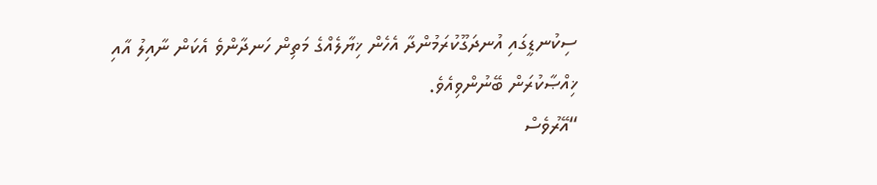ސިކުނޑީގައި އުނދަގޫކުރަމުންދާ އެހެން ޚިޔާލެއްގެ މަތިން ހަނދާންވެ އެކަން ނާއިލު އާއި ޚިއްޞާކުރަން ބޭނުންވިއެވެ.
“އޭރުވެސް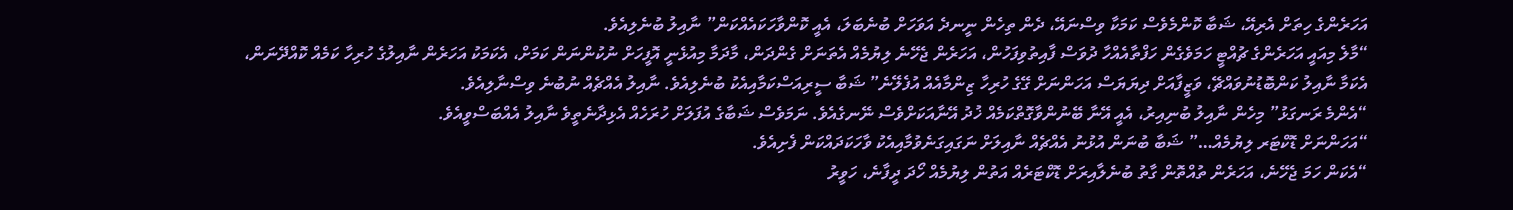އަހަރެންގެ ހިތަށް އެރިއޭ، ޝަބާ ކޮންމެވެސް ކަމަކާ ވިސްނައޭ، ދެން ތިހެން ނީނދެ އަވަހަށް ބުނެބަލަ، އެއީ ކޮންވާހަކައެއްކަން” ނާއިލު ބުނެލިއެވެ.
“މާލެ މިއައީ އަހަރެންގެ ޗުއްޓީ ހަމަވެގެން ހަފްތާއެއްހާ ދުވަސް ފާއިތުވިފަހުން، އަހަރެން ޖެހޭނެ ލިޔުމެއް އެތަނަށް ގެންދަން، މާދަމާ މިއުޅެނީ އޮފީހަށް ނުކުންނަން ކަމަށް، އެކަމަކު އަހަރެން ނާއިލުގެ ހުރިހާ ކަމެއް ކޮއްދޭނަން، އެކަމާ ނާއިލު ކަންބޮޑުނުވައްޗޭ، ވަޒީފާއަށް ދިޔަޔަސް އަހަންނަށް ގޭގެ ހުރިހާ ޒިންމާއެއް އުފެލޭނެ” ޝަބާ ސީރިއަސްކަމާއިއެކު ބުނެލިއެވެ. ނާއިލު އެއްޗެއް ނުބުނެ ވިސްނާލިއެވެ.
“އެންމެ ރަނގަޅު” މިހެން ނާއިލު ބުނިއިރު، އެއީ އޭނާ ބޭނުންވާގޮތްކަމެއް ޚުދު އޭނާއަކަށްވެސް ނޭނގެއެވެ. ނަމަވެސް ޝަބާގެ އުފަލަށް ހުރަހެއް އެޅިދާނެތީވެ ނާއިލު އެއްބަސްވީއެވެ.
“އަހަންނަށް ޑޮކްޓަރ ލިޔުމެއް…” ޝަބާ ބުނަން އުޅުނު އެއްޗެއް ނާއިލަށް ނަގައިގަނެވުމާއިއެކު ވާހަކަދައްކަން ފެށިއެވެ.
“އެކަން ހަމަ ޖެހޭނެ، އަހަރެން ތުއްތޮން ގާތު ބުނެލާއިރަށް ޑޮކްޓަރެއް އަތުން ލިޔުމެއް ހޯދަ ދީފާނެ، ހަވީރު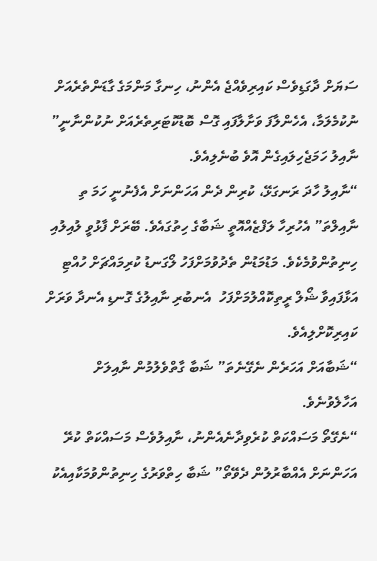ސަޔަށް ދާގަޑިވެސް ކައިރިވެއްޖެ އެންނު، ހިނގާ މަންމަގެ ގާޑަންތެރެއަށް ނުކުމެލަމާ، އެހެންލާފަ ވަށާލާފައި ގޮސް ބޮޑުކޮޓަރިތެރެއަށް ނުކުންނާނީ” ނާއިލު ހަމަޖެހިލައިގެން އޮވެ ބުނެލިއެވެ.
“ނާއިލު ހާދަ ރަނގަޅޭ، ކުރިން ދެން އަހަންނަށް އެފެނުނީ ހަމަ ތި ނާއިލްތަ” އެހުރިހާ ލަފްޒެއްއޮތީ ޝަބާގެ ހިތުގައެވެ. ބޭރަށް ފާޅުވީ ލުއިލުއި ހިނިތުންވުމެކެވެ. މަޑުމަޑުން ތެދުވުމަށްފަހު ލޯގަނޑު ކުރިމައްޗަށް ހުއްޓި އަޅާފައިވާ ޝޯލް ރީތިކޮއްލުމަށްފަހު  އެނބުރި ނާއިލުގެ ގޮނޑި އެނދާ ވަރަށް ކައިރިކޮށްލިއެވެ.
“ޝަބާއަށް އަހަރެން ނެގޭނެތަ” ޝަބާ ގާތްވެލުމުން ނާއިލަށް އަހާލެވުނެވެ.
“ނެގޭތޯ މަސައްކަތް ކުރެވިދާނެއެންނު، ނާއިލުވެސް މަސައްކަތް ކުރޭ އަހަންނަށް އެއްބާރުލުން ދެވޭތޯ” ޝަބާ ހިތްވަރުގެ ހިނިތުންވުމަކާއިއެކު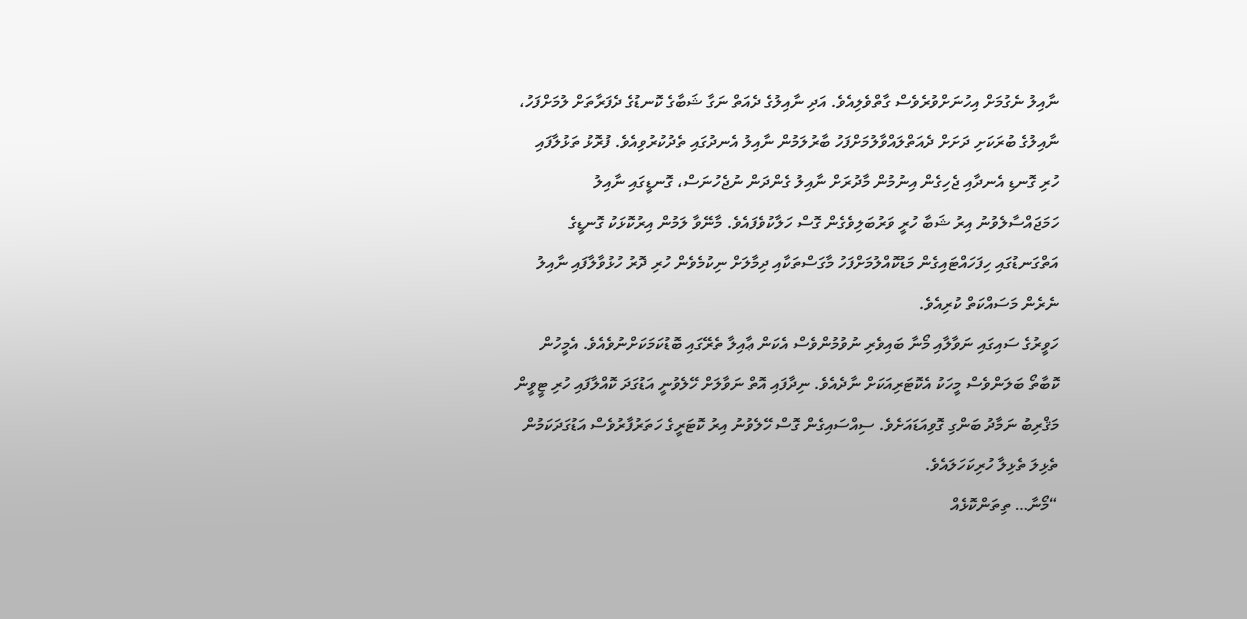ނާއިލު ނެގުމަށް އިހުނަށްވުރެވެސް ގާތްވެލިއެވެ. އަދި ނާއިލުގެ ދެއަތް ނަގާ ޝަބާގެ ކޮނޑުގެ ދެފަރާތަށް ލުމަށްފަހު، ނާއިލުގެ ބުރަކަށި ދަށަށް ދެއަތްލައްވާލުމަށްފަހު ބާރުލަމުން ނާއިލު އެނދުގައި ތެދުކުރުވިއެވެ. ފުރޮޅު ތަޅުލާފައި ހުރި ގޮނޑި އެނދާއި ޖެހިގެން އިނުމުން މާދުރަށް ނާއިލު ގެންދަން ނުޖެހުނަސް، ގޮނޑީގައި ނާއިލު ހަމަޖައްސާލެވުނު އިރު ޝަބާ ހުރީ ވަރުބަލިވެގެން ގޮސް ހަލާކުވެފައެވެ. މާނޭވާ ލަމުން އިރުކޮޅަކު ގޮނޑީގެ އަތްގަނޑުގައި ހިފަހައްޓައިގެން މަޑުކޮއްލުމަށްފަހު މާގަސްތަކާއި ދިމާލަށް ނިކުމެވެން ހުރި ދޮރު ހުޅުވާލާފައި ނާއިލު ނެރެން މަސައްކަތް ކުރިއެވެ.
ހަވީރުގެ ސައިގައި ނަވާލާއި މޯނާ ބައިވެރި ނުވުމުންވެސް އެކަން ޢާއިލާ ތެރޭގައި ބޮޑުކަމަކަށްނުވެއެވެ. އެމީހުން ކޮބާތޯ ބަލަންވެސް މީހަކު އެކޮޓަރިއަކަށް ނާދެއެވެ. ނިދާފައި އޮތް ނަވާލަށް ހޭލެވުނީ އަޑުގަދަ ކޮއްލާފައި ހުރި ޓީވީން މަޤްރިބު ނަމާދު ބަންގި ގޮވިއަޑައަށެވެ. ސިއްސައިގެން ގޮސް ހޭލެވުނު އިރު ކޮޓަރީގެ ހަތަރުފާރުވެސް އަޑުގަދަކަމުން ތެޅިލަ ތެޅިލާ ހުރިކަހަލައެވެ.
“މޯނާ… ތިތަންކޮޅެއް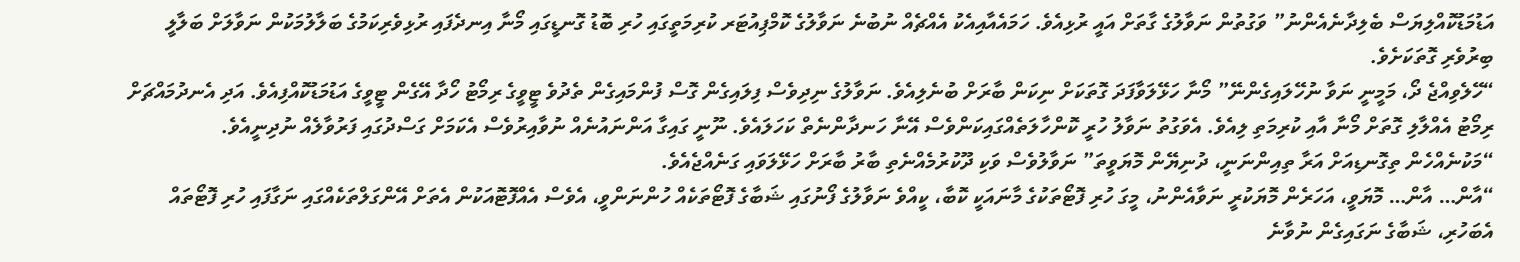އަޑުމަޑުކޮއްލިޔަސް ބެލިދާނެއެންނު” ވަގުތުން ނަވާލުގެ ގާތަށް އައީ ރުޅިއެވެ. ހަމައެއާއިއެކު އެއްޗެއް ނުބުނެ ނަވާލުގެ ކޮމްޕިއުޓަރ ކުރިމަތީގައި ހުރި ބޮޑު ގޮނޑީގައި މޯނާ އިނދެފައި ރުޅިވެރިކަމުގެ ބަލާލުމަކުން ނަވާލަށް ބަލާލީ ބިރުވެރި ގޮތަކަށެވެ.
“ހޭލެވިއްޖެ ދޯ، މަމީނީ ނަވާ ނުހޭލައިގެންނޭ” މޯނާ ހަޅޭލަވާފަދަ ގޮތަކަށް ނިކަން ބާރަށް ބުނެލިއެވެ. ނަވާލުގެ ނިދިވެސް ފިލައިގެން ގޮސް ފުންމައިގެން ތެދުވެ ޓީވީގެ ރިމޯޓު ހޯދާ އޭގެން ޓީވީގެ އަޑުމަޑުކޮއްފިއެވެ. އަދި އެނދުމައްޗަށް ރިމޯޓު އެއްލާލި ގޮތަށް މޯނާ އާއި ކުރިމަތި ލިއެވެ. އެވަގުތު ނަވާލު ހުރީ ކޮންހާލަތެއްގައިކަންވެސް އޭނާ ހަނދާންނެތް ކަހަލައެވެ. ނޫނީ ގައިގާ އަންނައުނެއް ނުވާއިރުވެސް އެކަމަށް ގަސްދުގައި ފަރުވާލެއް ނުދިނީއެވެ.
“މަކުނެއްހެން ތިގޮނޑިއަށް އަރާ ތިއިންނަނީ، ދުނިޔޭން މޮޔަވީތަ” ނަވާލުވެސް ވަކި ދޫކުރުމެއްނެތި ބާރު ބާރަށް ހަޅޭލަވައި ގަނެއްޖެއެވެ.
“އާން… އާން… މޮޔަވީ، އަހަރެން މޮޔަކުރީ ނަވާއެންނު، މީގަ ހުރި ފޮޓޯތަކުގެ މާނައަކީ ކޮބާ، ކީއްވެ ނަވާލުގެ ފޯނުގައި ޝަބާގެ ފޮޓޯތަކެއް ހުންނަންވީ، އެވެސް އެއްފޮޓޮއަކުން އެތަށް އޭންގަލްތަކެއްގައި ނަގާފައި ހުރި ފޮޓޯތައް އެބަހުރި، ޝަބާގެ ނަގައިގެން ނުވާނެ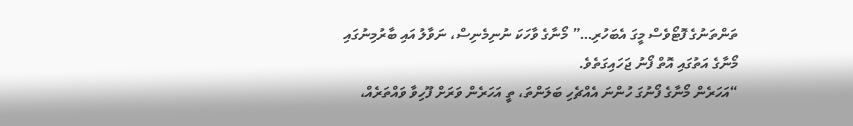ތަންތަނުގެ ފޮޓޯވެސް މީގަ އެބަހުރި…” މޯނާގެ ވާހަކަ ނުނިމެނިސް، ނަވާލު އައި ބާރުމިނުގައި މޯނާގެ އަތުގައި އޮތް ފޯނު ޖަހައިގަތެވެ.
“އަހަރެން މޯނާގެ ފޯނުގަ ހުންނަ އެއްޗެހި ބަލަންތަ، ތީ އަހަރެން ވަރަށް ފޫހިވާ ވައްތަރެއް،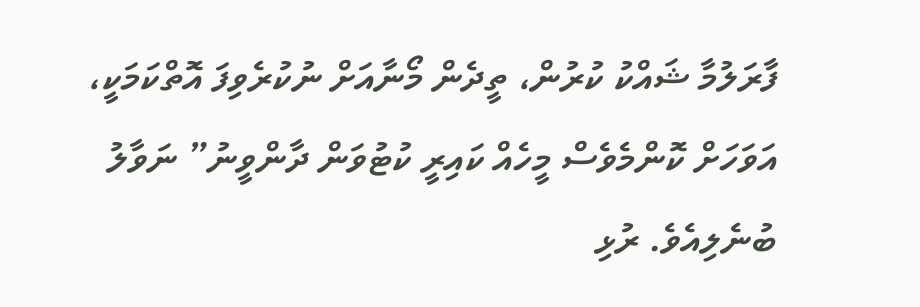ފާރަލުމާ ޝައްކު ކުރުން، ތީދެން މޯނާއަށް ނުކުރެވިފަ އޮތްކަމަކީ، އަވަހަށް ކޮންމެވެސް މީހެއް ކައިރީ ކުޓުވަން ދާންވީނު” ނަވާލު ބުނެލިއެވެ. ރުޅި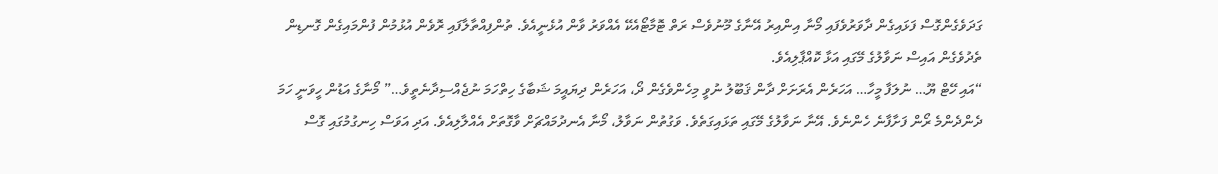ގަދަވެގެންގޮސް ފަޅައިގެން ދާވަރުވެފައި މޯނާ އިންއިރު އޭނާގެ މޫނުވެސް ރަތް ޓޮމާޓޯއެކޭ އެއްވަރު ވާން އުޅެނީއެވެ. ތުންފިއްތާލާފައި ރޮވެން އުޅުމުން ފުންމައިގެން ގޮނޑިން ތެދުވެގެން އައިސް ނަވާލުގެ މޭގައި އަޅާ ކޮއްޕާލިއެވެ.
“އައި ހޭޓް ޔޫ… ނުލަފާ މީހާ… އަހަރެން އެރަށަށް ދާން ޤަބޫލު ނުވީ މިހެންވެގެން ދޯ، އަހަރެން ދިޔައީމަ ޝަބާގެ ހިތްހަމަ ނުޖެއްސިދާނެތީވެ…” މޯނާގެ އަޑުން ހީވަނީ ހަމަ ދެންދެންމެ ރޯން ފަށާފާނެ ހެންނެވެ. އޭނާ ނަވާލުގެ މޭގައި ތަޅައިގަތެވެ. ވަގުތުން ނަވާލު، މޯނާ އެނދުމައްޗަށް ވާގޮތަށް އެއްލާލިއެވެ. އަދި އަވަސް ހިނގުމުގައި ގޮސް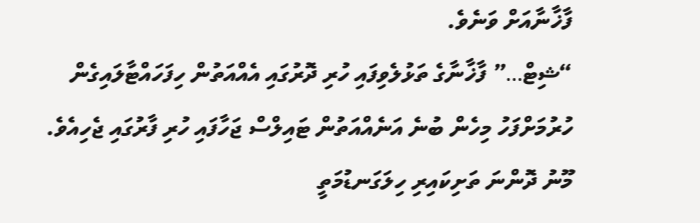ފާޚާނާއަށް ވަނެވެ.
“ޝިޓް…” ފާޚާނާގެ ތަޅުލެވިފައި ހުރި ދޮރުގައި އެއްއަތުން ހިފަހައްޓާލައިގެން ހުރުމަށްފަހު މިހެން ބުނެ އަނެއްއަތުން ޓައިލްސް ޖަހާފައި ހުރި ފާރުގައި ޖެހިއެވެ. މޫނު ދޮންނަ ތަށިކައިރި ހިލަގަނޑުމަތީ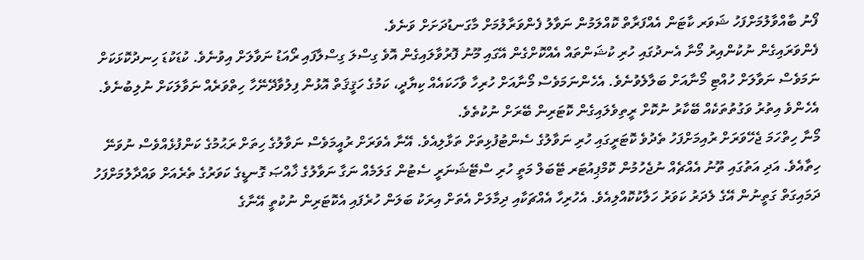ފޯނު ބާއްވާލުމަށްފަހު ޝަވަރ ކާޓަން އެއްފަރާތް ކޮއްލަމުން ނަވާލު ފެންވަރާލުމަށް މާގަނޑުދަށަށް ވަނެވެ.
ފެންވަރައިގެން ނުކުންއިރު މޯނާ އެނދުގައި ހުރި ކުޝަންތައް އެއްކޮށްގެން އޭގައި މޫނު ފޮރުވާލައިގެން އޮވެ ގިސްލަ ގިސްލާފައި ރޯއަޑު ނަވާލަށް އިވުނެވެ. ކުޑަކުޑަ ހިނދުކޮޅަކަށް ނަމަވެސް ނަވާލަށް ހުއްޓި މޯނާއަށް ބަލާލެވުނެވެ. އެހެންނަމަވެސް މޯނާއަށް ހުރިހާ ވާހަކައެއް ކިޔާދީ، ކަމުގެ ހަޤީޤަތް އޮޅުން ފިލުވާދޭނޭހާ ހިތްވަރެއް ނަވާލަކަށް ނުލިބުނެވެ. އެހެންވެ އިތުރު ވަގުތުތަކެއް ބޭކާރު ނުކޮށް ރީތިވެލައިގެން ކޮޓަރިން ބޭރަށް ނުކުތެވެ.
މޯނާ ހިތްހަމަ ޖެހޭވަރަށް ރުއިމަށްފަހު ތެދުވެ ކޮޓަރީގައި ހުރި ނަވާލުގެ ސެންޓުފުޅިތަށް ތަޅާލިއެވެ. އޭނާ އެވަރަށް ރުއީމަވެސް ނަވާލުގެ ހިތަށް ރަޙުމުގެ ކަންފުޅެއްވެސް ނުވަނޭ ހިތާއެވެ. އަދި އަތުގައި ތޫނު އެއްޗެއް ނުޖެހުމުން ކޮމްޕިއުޓަރ ޓޭބަލް މަތީ ހުރި ސްޓޭޝަނަރީ ސެޓުން ގަލަމެއް ނަގާ ނަވާލުގެ ޚާއްޞަ ގޮނޑީގެ ކަވަރުގެ ތެރެއަށް ވައްދާލުމަށްފަހު ދަމައިގަތް ގަތީނުން އޭގެ ލެދަރު ކަވަރު ހަލާކުކޮއްލިއެވެ. އެހުރިހާ އެއްޗަކާއި ދިމާލަށް އެތަށް އިރަކު ބަލަން ހުރެފައި އެކޮޓަރިން ނުކުތީ އޭނާގެ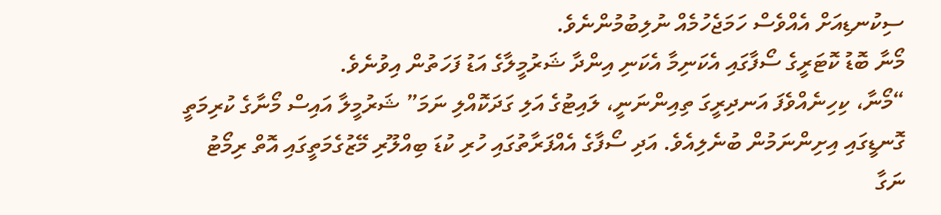ސިކުނޑިއަށް އެއްވެސް ހަމަޖެހުމެއް ނުލިބުމުންނެވެ.
މޯނާ ބޮޑު ކޮޓަރީގެ ސޯފާގައި އެކަނިމާ އެކަނި އިންދާ ޝަރުމީލާގެ އަޑު ފަހަތުން އިވުނެވެ.
“މޯނާ، ކިހިނެއްވެފަ އަނދިރީގަ ތިއިންނަނީ، ލައިޓުގެ އަލި ގަދަކޮއްލި ނަމަ” ޝަރުމީލާ އައިސް މޯނާގެ ކުރިމަތީ ގޮނޑީގައި އިށިންނަމުން ބުނެލިއެވެ. އަދި ސޯފާގެ އެއްފަރާތުގައި ހުރި ކުޑަ ބިއްލޫރި މޭޒުގެމަތީގައި އޮތް ރިމޯޓު ނަގާ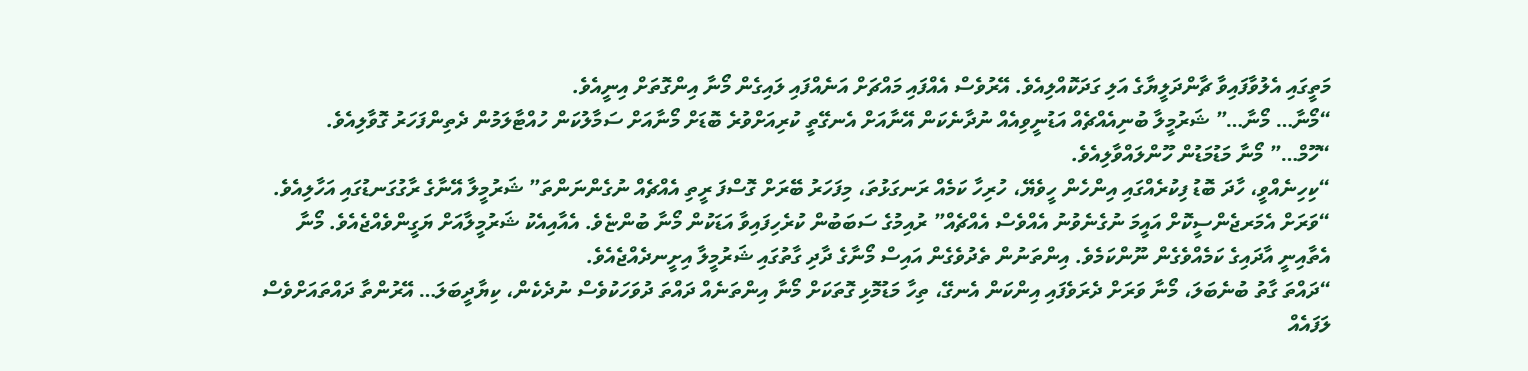މަތީގައި އެލުވާފައިވާ ޗާންދަލީޔާގެ އަލި ގަދަކޮއްލިއެވެ. އޭރުވެސް އެއްފައި މައްޗަށް އަނެއްފައި ލައިގެން މޯނާ އިންގޮތަށް އިނީއެވެ.
“މޯނާ… މޯނާ…” ޝަރުމީލާ ބުނިއެއްޗެއް އަޑުނީވިއެއް ނުދާނެކަން އޭނާއަށް އެނގޭތީ ކުރިއަށްވުރެ ބޮޑަށް މޯނާއަށް ސަމާލުކަން ހުއްޓާލަމުން ދެތިންފަހަރު ގޮވާލިއެވެ.
“ހޫމް…” މޯނާ މަޑުމަޑުން ހޫންލައްވާލިއެވެ.
“ކިހިނެއްވީ، ހާދަ ބޮޑު ފިކުރެއްގައި އިންހެން ހީވެޔޭ، ހުރިހާ ކަމެއް ރަނގަޅުތަ، މިފަހަރު ބޭރަށް ގޮސްފަ ރީތި އެއްޗެއް ނުގެންނަންތަ” ޝަރުމީލާ އޭނާގެ ރާގުގަނޑުގައި އަހާލިއެވެ.
“ވަރަށް އެމަރޖެންސީކޮށް އައީމަ ނުގެނެވުނު އެއްވެސް އެއްޗެއް” ރުއިމުގެ ސަބަބުން ކުރެހިފައިވާ އަޑަކުން މޯނާ ބުންޏެވެ. އެއާއިއެކު ޝަރުމީލާއަށް ޔަގީންވެއްޖެއެވެ. މޯނާ އެތާއިނީ އާދައިގެ ކަމެއްވެގެން ނޫންކަމެވެ. އިންތަނުން ތެދުވެގެން އައިސް މޯނާގެ ދާދި ގާތުގައި ޝަރުމީލާ އިށީނދެއްޖެއެވެ.
“ދައްތަ ގާތު ބުނެބަލަ، މޯނާ ވަރަށް ދެރަވެފައި އިންކަން އެނގޭ، ތިހާ މަޑުމޮޅި ގޮތަކަށް މޯނާ އިންތަނެއް ދައްތަ ދުވަހަކުވެސް ނުދެކެން، ކިޔާދީބަލަ… އޭރުންތާ ދައްތައަށްވެސް ލަފައެއް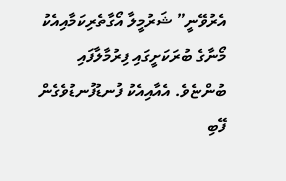އެރުވޭނީ” ޝަރުމީލާ އޯގާތެރިކަމާއިއެކު މޯނާގެ ބުރަކަށީގައި ފިރުމާލާފައި ބުންޏެވެ. އެއާއިއެކު ފުނޑުފުނޑުވެގެން ފޭބި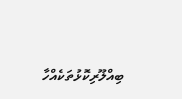ބިއްލޫރިކޮޅުތަކެއްހާ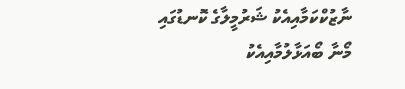ނާޒުކްކަމާއިއެކު ޝަރުމީލާގެ ކޮނޑުގައި މޯނާ ބޯއަޅާލުމާއިއެކު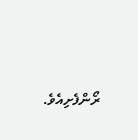ރޯންފެށިއެވެ.